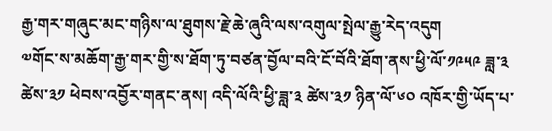རྒྱ་གར་གཞུང་མང་གཉིས་ལ་ཐུགས་རྗེ་ཆེ་ཞུའི་ལས་འགུལ་སྤེལ་རྒྱུ་རེད་འདུག
༧གོང་ས་མཆོག་རྒྱ་གར་གྱི་ས་ཐོག་ཏུ་བཙན་བྱོལ་བའི་ངོ་བོའི་ཐོག་ནས་ཕྱི་ལོ་༡༩༥༩ ཟླ་༣ ཚེས་༣༡ ཕེབས་འབྱོར་གནང་ནས། འདི་ལོའི་ཕྱི་ཟླ་༣ ཚེས་༣༡ ཉིན་ལོ་༦༠ འཁོར་གྱི་ཡོད་པ་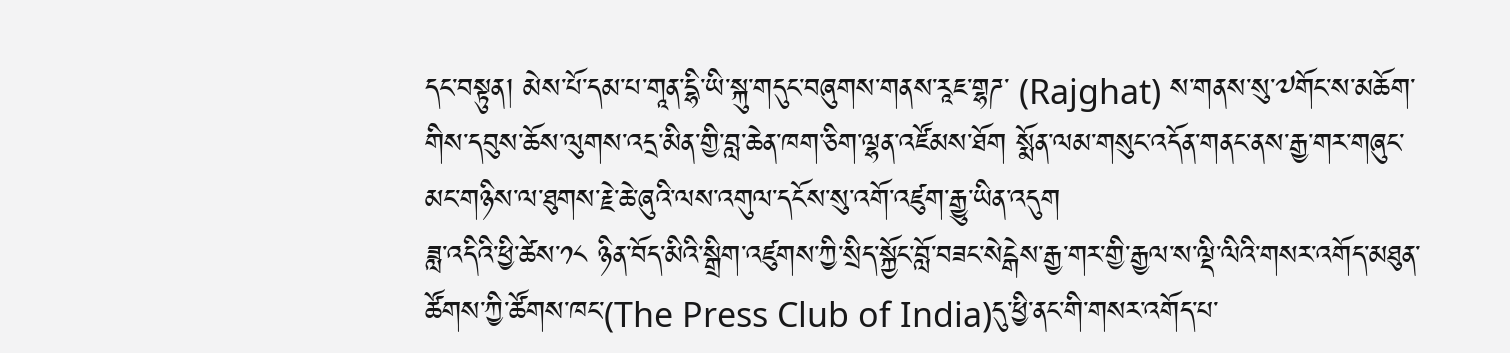དང་བསྟུན། མེས་པོ་དམ་པ་གཱན་དྷི་ཡི་སྐུ་གདུང་བཞུགས་གནས་རཱཇ་གྷཌ་ (Rajghat) ས་གནས་སུ་༧གོང་ས་མཆོག་གིས་དབུས་ཆོས་ལུགས་འདྲ་མིན་གྱི་བླ་ཆེན་ཁག་ཅིག་ལྷན་འཛོམས་ཐོག སྨོན་ལམ་གསུང་འདོན་གནང་ནས་རྒྱ་གར་གཞུང་མང་གཉིས་ལ་ཐུགས་རྗེ་ཆེ་ཞུའི་ལས་འགུལ་དངོས་སུ་འགོ་འཛུག་རྒྱུ་ཡིན་འདུག
ཟླ་འདིའི་ཕྱི་ཚེས་༡༨ ཉིན་བོད་མིའི་སྒྲིག་འཛུགས་ཀྱི་སྲིད་སྐྱོང་བློ་བཟང་སེངྒེས་རྒྱ་གར་གྱི་རྒྱལ་ས་ལྡི་ལིའི་གསར་འགོད་མཐུན་ཚོགས་ཀྱི་ཚོགས་ཁང་(The Press Club of India)དུ་ཕྱི་ནང་གི་གསར་འགོད་པ་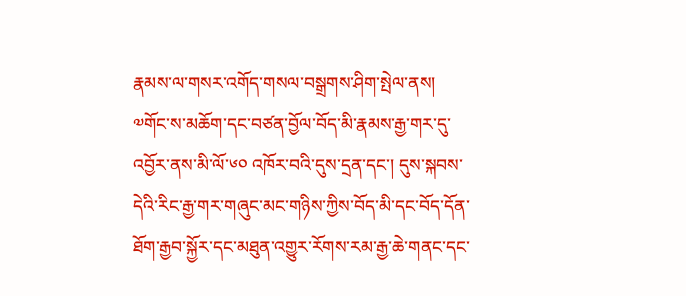རྣམས་ལ་གསར་འགོད་གསལ་བསྒྲགས་ཤིག་སྤེལ་ནས། ༧གོང་ས་མཆོག་དང་བཙན་བྱོལ་བོད་མི་རྣམས་རྒྱ་གར་དུ་འབྱོར་ནས་མི་ལོ་༦༠ འཁོར་བའི་དུས་དྲན་དང་། དུས་སྐབས་དེའི་རིང་རྒྱ་གར་གཞུང་མང་གཉིས་ཀྱིས་བོད་མི་དང་བོད་དོན་ཐོག་རྒྱབ་སྐྱོར་དང་མཐུན་འགྱུར་རོགས་རམ་རྒྱ་ཆེ་གནང་དང་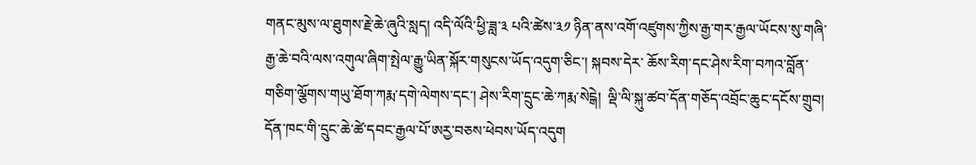གནང་མུས་ལ་ཐུགས་རྗེ་ཆེ་ཞུའི་སླད། འདི་ལོའི་ཕྱི་ཟླ་༣ པའི་ཚེས་༣༡ ཉིན་ནས་འགོ་འཛུགས་ཀྱིས་རྒྱ་གར་རྒྱལ་ཡོངས་སུ་གཞི་རྒྱ་ཆེ་བའི་ལས་འགུལ་ཞིག་སྤེལ་རྒྱུ་ཡིན་སྐོར་གསུངས་ཡོད་འདུག་ཅིང་། སྐབས་དེར་ ཆོས་རིག་དང་ཤེས་རིག་བཀའ་བློན་གཅིག་ལྕོགས་གཡུ་ཐོག་ཀརྨ་དགེ་ལེགས་དང་། ཤེས་རིག་དྲུང་ཆེ་ཀརྨ་སེངྒེ།  ལྡི་ལི་སྐུ་ཚབ་དོན་གཅོད་འབྲོང་ཆུང་དངོས་གྲུབ། དོན་ཁང་གི་དྲུང་ཆེ་ཚེ་དབང་རྒྱལ་པོ་ཨརྱ་བཅས་ཕེབས་ཡོད་འདུག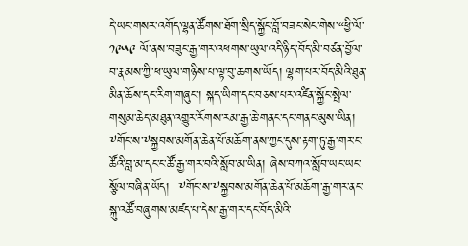དེ་ཡང་གསར་འགོད་ལྷན་ཚོགས་ཐོག་སྲིད་སྐྱོང་བློ་བཟང་སེང་གེས་“ཕྱི་ལོ་༡༩༥༩ ལོ་ནས་བཟུང་རྒྱ་གར་འཕགས་ཡུལ་འདི་ཉིད་བོད་མི་བཙན་བྱོལ་བ་རྣམས་ཀྱི་ཕ་ཡུལ་གཉིས་པ་ལྟ་བུ་ཆགས་ཡོད། ལྷག་པར་བོད་མིའི་ཐུན་མིན་ཆོས་དང་རིག་གཞུང་། སྐད་ཡིག་དང་བཅས་པར་འཛིན་སྐྱོང་སྤེལ་གསུམ་ཆེད་མཐུན་འགྱུར་རོགས་རམ་རྒྱ་ཆེ་གནང་དང་གནང་མུས་ཡིན།  ༸གོང་ས་༸སྐྱབས་མགོན་ཆེན་པོ་མཆོག་ནས་ཀྱང་དུས་རྟག་ཏུ་རྒྱ་གར་ང་ཚོའི་བླ་མ་དང་ང་ཚོ་རྒྱ་གར་བའི་སློབ་མ་ཡིན། ཞེས་བཀའ་སློབ་ཡང་ཡང་སྩོལ་བཞིན་ཡོད།  ༸གོང་ས་༸སྐྱབས་མགོན་ཆེན་པོ་མཆོག་རྒྱ་གར་ནང་སྐུ་འཚོ་བཞུགས་མཛད་པ་དེས་རྒྱ་གར་དང་བོད་མིའི་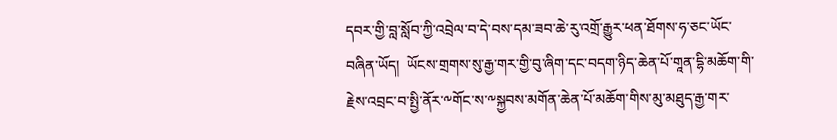དབར་གྱི་བླ་སློབ་ཀྱི་འབྲེལ་བ་དེ་བས་དམ་ཟབ་ཆེ་རུ་འགྲོ་རྒྱུར་ཕན་ཐོགས་ཧ་ཅང་ཡོང་བཞིན་ཡོད།  ཡོངས་གྲགས་སུ་རྒྱ་གར་གྱི་བུ་ཞིག་དང་བདག་ཉིད་ཆེན་པོ་གཱན་དྷི་མཆོག་གི་རྗེས་འབྲང་བ་སྤྱི་ནོར་༸གོང་ས་༸སྐྱབས་མགོན་ཆེན་པོ་མཆོག་གིས་མུ་མཐུད་རྒྱ་གར་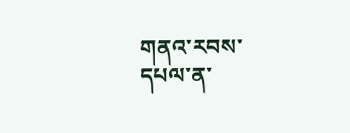གནའ་རབས་དཔལ་ན་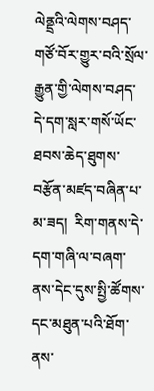ལེནྡྲའི་ལེགས་བཤད་གཙོ་བོར་གྱུར་བའི་སྲོལ་རྒྱུན་གྱི་ལེགས་བཤད་དེ་དག་སླར་གསོ་ཡོང་ཐབས་ཆེད་ཐུགས་བརྩོན་མཛད་བཞིན་པ་མ་ཟད།  རིག་གནས་དེ་དག་གཞི་ལ་བཞག་ནས་དེང་དུས་སྤྱི་ཚོགས་དང་མཐུན་པའི་ཐོག་ནས་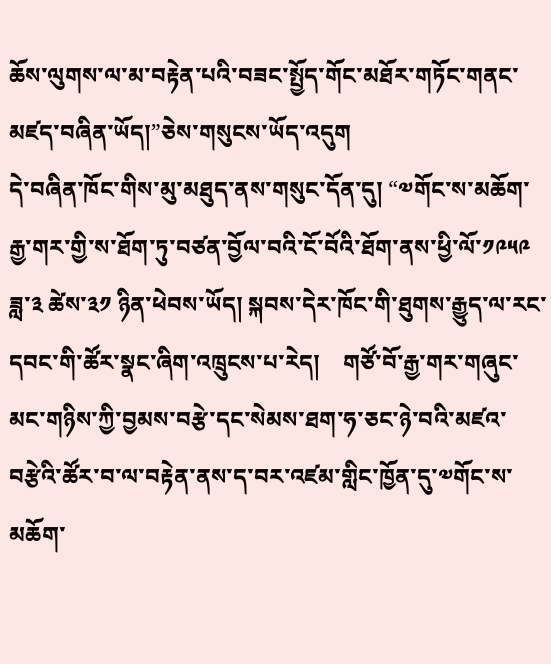ཆོས་ལུགས་ལ་མ་བརྟེན་པའི་བཟང་སྤྱོད་གོང་མཐོར་གཏོང་གནང་མཛད་བཞིན་ཡོད།”ཅེས་གསུངས་ཡོད་འདུག
དེ་བཞིན་ཁོང་གིས་མུ་མཐུད་ནས་གསུང་དོན་དུ། “༧གོང་ས་མཆོག་རྒྱ་གར་གྱི་ས་ཐོག་ཏུ་བཙན་བྱོལ་བའི་ངོ་བོའི་ཐོག་ནས་ཕྱི་ལོ་༡༩༥༩ ཟླ་༣ ཚེས་༣༡ ཉིན་ཕེབས་ཡོད། སྐབས་དེར་ཁོང་གི་ཐུགས་རྒྱུད་ལ་རང་དབང་གི་ཚོར་སྣང་ཞིག་འཁྲུངས་པ་རེད།    གཙོ་བོ་རྒྱ་གར་གཞུང་མང་གཉིས་ཀྱི་བྱམས་བརྩེ་དང་སེམས་ཐག་ཧ་ཅང་ཉེ་བའི་མཛའ་བརྩེའི་ཚོར་བ་ལ་བརྟེན་ནས་ད་བར་འཛམ་གླིང་ཁྱོན་དུ་༧གོང་ས་མཆོག་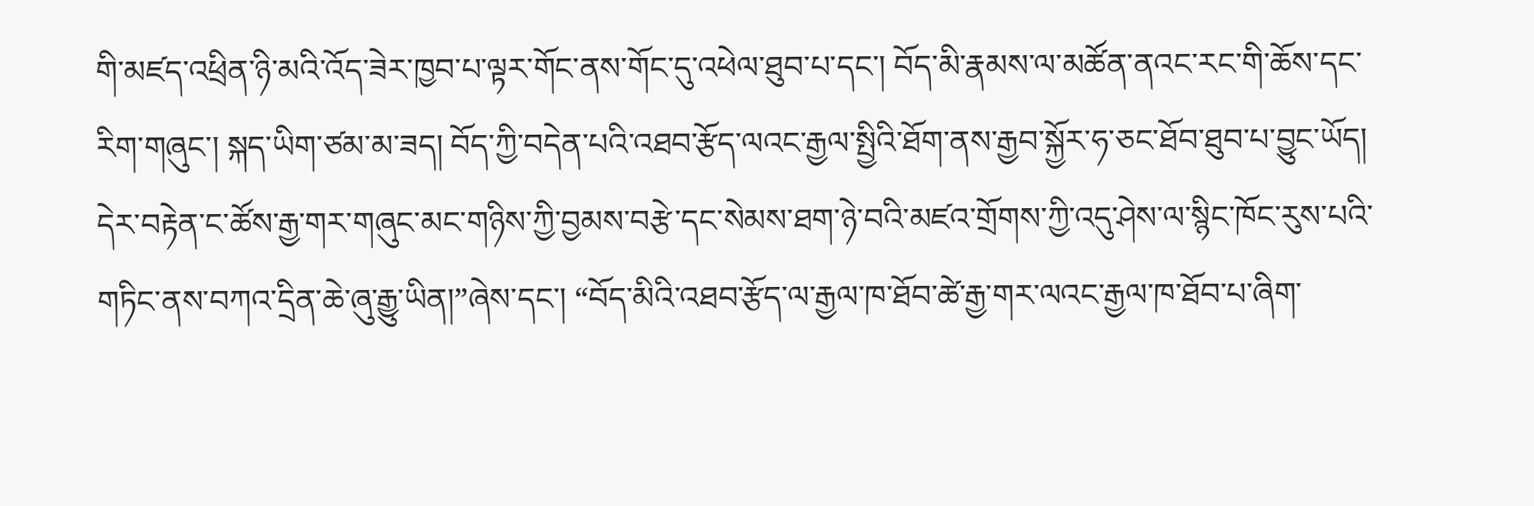གི་མཛད་འཕྲིན་ཉི་མའི་འོད་ཟེར་ཁྱབ་པ་ལྟར་གོང་ནས་གོང་དུ་འཕེལ་ཐུབ་པ་དང་། བོད་མི་རྣམས་ལ་མཚོན་ནའང་རང་གི་ཆོས་དང་རིག་གཞུང་། སྐད་ཡིག་ཙམ་མ་ཟད། བོད་ཀྱི་བདེན་པའི་འཐབ་རྩོད་ལའང་རྒྱལ་སྤྱིའི་ཐོག་ནས་རྒྱབ་སྐྱོར་ཧ་ཅང་ཐོབ་ཐུབ་པ་བྱུང་ཡོད། དེར་བརྟེན་ང་ཚོས་རྒྱ་གར་གཞུང་མང་གཉིས་ཀྱི་བྱམས་བརྩེ་དང་སེམས་ཐག་ཉེ་བའི་མཛའ་གྲོགས་ཀྱི་འདུ་ཤེས་ལ་སྙིང་ཁོང་རུས་པའི་གཏིང་ནས་བཀའ་དྲིན་ཆེ་ཞུ་རྒྱུ་ཡིན།”ཞེས་དང་། “བོད་མིའི་འཐབ་རྩོད་ལ་རྒྱལ་ཁ་ཐོབ་ཚེ་རྒྱ་གར་ལའང་རྒྱལ་ཁ་ཐོབ་པ་ཞིག་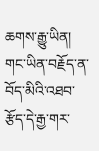ཆགས་རྒྱུ་ཡིན། གང་ཡིན་བརྗོད་ན་བོད་མིའི་འཐབ་རྩོད་དེ་རྒྱ་གར་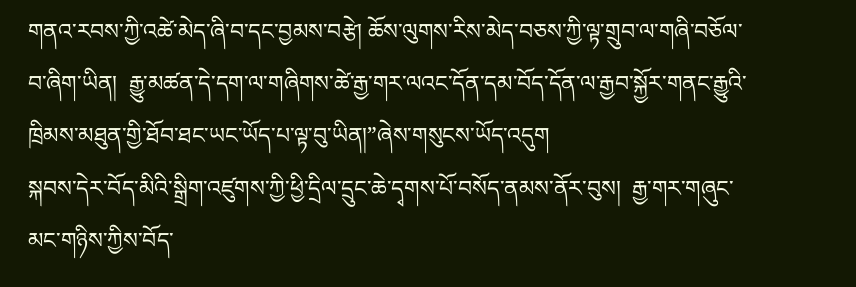གནའ་རབས་ཀྱི་འཚེ་མེད་ཞི་བ་དང་བྱམས་བརྩེ། ཆོས་ལུགས་རིས་མེད་བཅས་ཀྱི་ལྟ་གྲུབ་ལ་གཞི་བཅོལ་བ་ཞིག་ཡིན།  རྒྱུ་མཚན་དེ་དག་ལ་གཞིགས་ཚེ་རྒྱ་གར་ལའང་དོན་དམ་བོད་དོན་ལ་རྒྱབ་སྐྱོར་གནང་རྒྱུའི་ཁྲིམས་མཐུན་གྱི་ཐོབ་ཐང་ཡང་ཡོད་པ་ལྟ་བུ་ཡིན།”ཞེས་གསུངས་ཡོད་འདུག
སྐབས་དེར་བོད་མིའི་སྒྲིག་འཛུགས་ཀྱི་ཕྱི་དྲིལ་དྲུང་ཆེ་དྭགས་པོ་བསོད་ནམས་ནོར་བུས།  རྒྱ་གར་གཞུང་མང་གཉིས་ཀྱིས་བོད་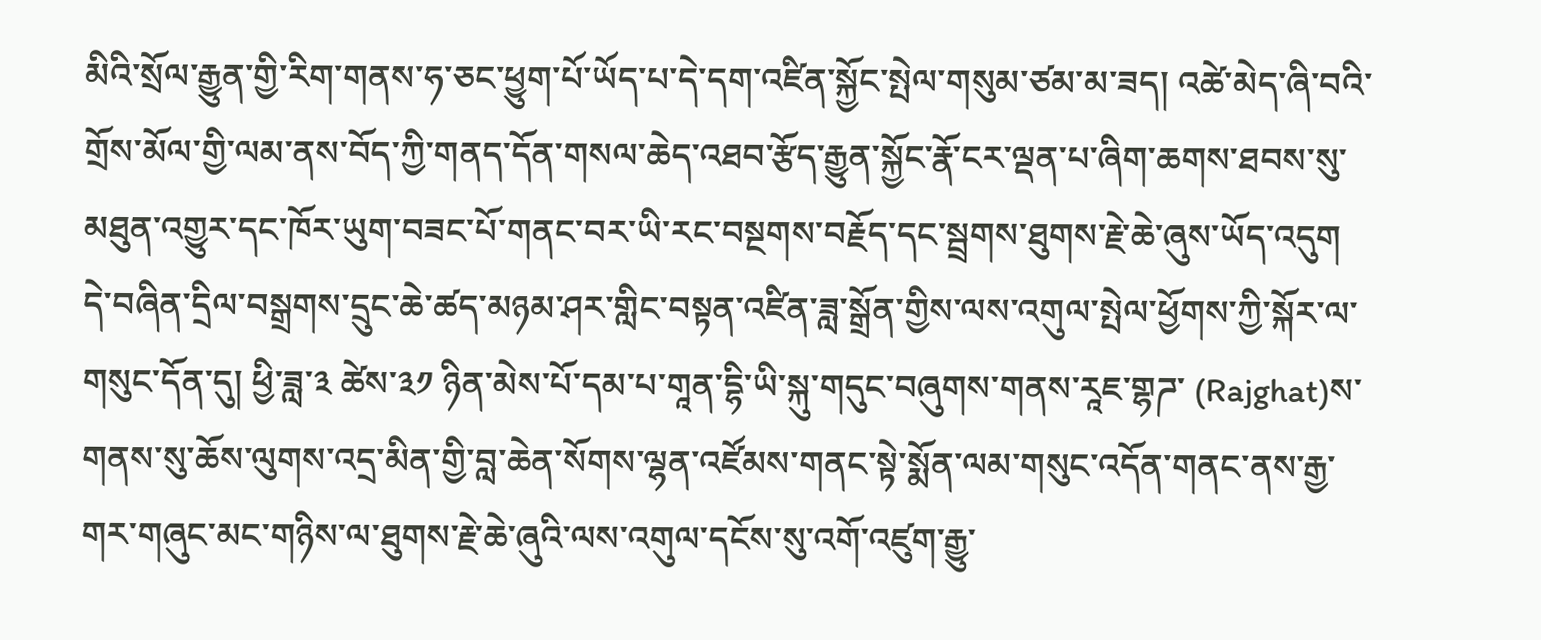མིའི་སྲོལ་རྒྱུན་གྱི་རིག་གནས་ཧ་ཅང་ཕྱུག་པོ་ཡོད་པ་དེ་དག་འཛིན་སྐྱོང་སྤེལ་གསུམ་ཙམ་མ་ཟད། འཚེ་མེད་ཞི་བའི་གྲོས་མོལ་གྱི་ལམ་ནས་བོད་ཀྱི་གནད་དོན་གསལ་ཆེད་འཐབ་རྩོད་རྒྱུན་སྐྱོང་རྣོ་ངར་ལྡན་པ་ཞིག་ཆགས་ཐབས་སུ་མཐུན་འགྱུར་དང་ཁོར་ཡུག་བཟང་པོ་གནང་བར་ཡི་རང་བསྔགས་བརྗོད་དང་སྦྲགས་ཐུགས་རྗེ་ཆེ་ཞུས་ཡོད་འདུག
དེ་བཞིན་དྲིལ་བསྒྲགས་དྲུང་ཆེ་ཚད་མཉམ་ཤར་གླིང་བསྟན་འཛིན་ཟླ་སྒྲོན་གྱིས་ལས་འགུལ་སྤེལ་ཕྱོགས་ཀྱི་སྐོར་ལ་གསུང་དོན་དུ། ཕྱི་ཟླ་༣ ཚེས་༣༡ ཉིན་མེས་པོ་དམ་པ་གཱན་དྷི་ཡི་སྐུ་གདུང་བཞུགས་གནས་རཱཇ་གྷཌ་ (Rajghat)ས་གནས་སུ་ཆོས་ལུགས་འདྲ་མིན་གྱི་བླ་ཆེན་སོགས་ལྷན་འཛོམས་གནང་སྟེ་སྨོན་ལམ་གསུང་འདོན་གནང་ནས་རྒྱ་གར་གཞུང་མང་གཉིས་ལ་ཐུགས་རྗེ་ཆེ་ཞུའི་ལས་འགུལ་དངོས་སུ་འགོ་འཛུག་རྒྱུ་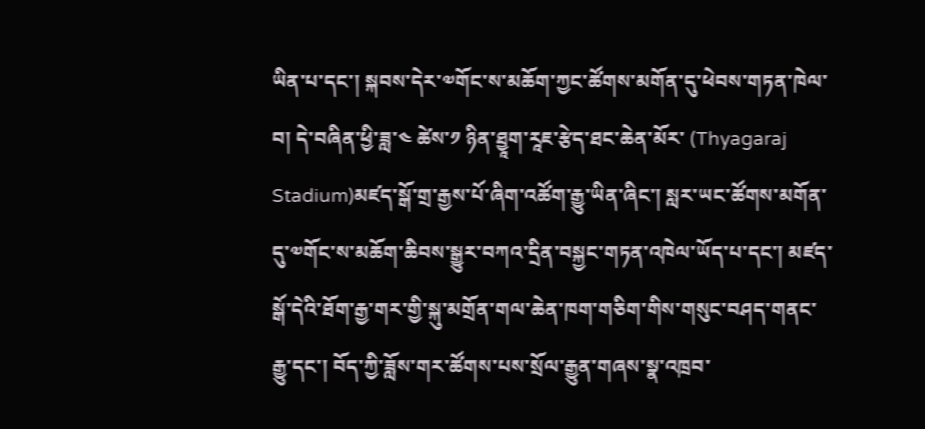ཡིན་པ་དང་། སྐབས་དེར་༧གོང་ས་མཆོག་ཀྱང་ཚོགས་མགོན་དུ་ཕེབས་གཏན་ཁེལ་བ། དེ་བཞིན་ཕྱི་ཟླ་༤ ཚེས་༡ ཉིན་ཐྱཱག་རཱཇ་རྩེད་ཐང་ཆེན་མོར་ (Thyagaraj Stadium)མཛད་སྒོ་གྲ་རྒྱས་པོ་ཞིག་འཚོག་རྒྱུ་ཡིན་ཞིང་། སླར་ཡང་ཚོགས་མགོན་དུ་༧གོང་ས་མཆོག་ཆིབས་སྒྱུར་བཀའ་དྲིན་བསྐྱང་གཏན་འཁེལ་ཡོད་པ་དང་། མཛད་སྒོ་དེའི་ཐོག་རྒྱ་གར་གྱི་སྐུ་མགྲོན་གལ་ཆེན་ཁག་གཅིག་གིས་གསུང་བཤད་གནང་རྒྱུ་དང་། བོད་ཀྱི་ཟློས་གར་ཚོགས་པས་སྲོལ་རྒྱུན་གཞས་སྣ་འཁྲབ་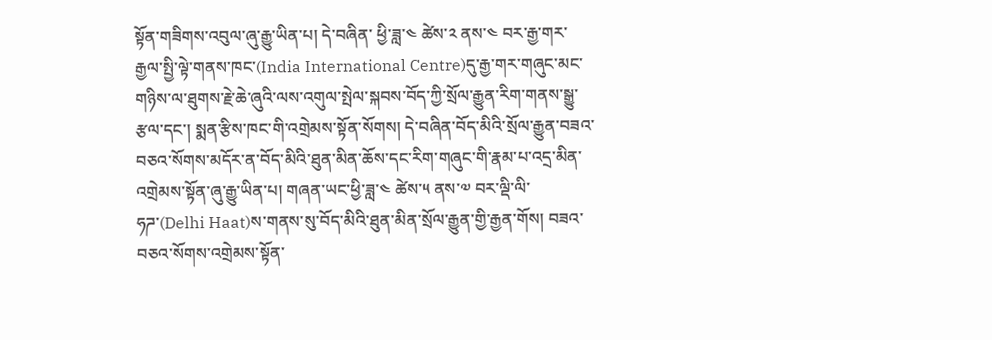སྟོན་གཟིགས་འབུལ་ཞུ་རྒྱུ་ཡིན་པ། དེ་བཞིན་ ཕྱི་ཟླ་༤ ཚེས་༢ ནས་༤ བར་རྒྱ་གར་རྒྱལ་སྤྱི་ལྟེ་གནས་ཁང་(India International Centre)དུ་རྒྱ་གར་གཞུང་མང་གཉིས་ལ་ཐུགས་རྗེ་ཆེ་ཞུའི་ལས་འགུལ་སྤེལ་སྐབས་བོད་ཀྱི་སྲོལ་རྒྱུན་རིག་གནས་སྒྱུ་རྩལ་དང་། སྨན་རྩིས་ཁང་གི་འགྲེམས་སྟོན་སོགས། དེ་བཞིན་བོད་མིའི་སྲོལ་རྒྱུན་བཟའ་བཅའ་སོགས་མདོར་ན་བོད་མིའི་ཐུན་མིན་ཆོས་དང་རིག་གཞུང་གི་རྣམ་པ་འདྲ་མིན་འགྲེམས་སྟོན་ཞུ་རྒྱུ་ཡིན་པ། གཞན་ཡང་ཕྱི་ཟླ་༤ ཚེས་༥ ནས་༧ བར་ལྡི་ལི་ཧཌ་(Delhi Haat)ས་གནས་སུ་བོད་མིའི་ཐུན་མིན་སྲོལ་རྒྱུན་གྱི་རྒྱན་གོས། བཟའ་བཅའ་སོགས་འགྲེམས་སྟོན་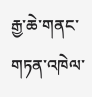རྒྱ་ཆེ་གནང་གཏན་འཁེལ་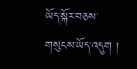ཡོད་སྐོར་བཅས་གསུངས་ཡོད་འདུག །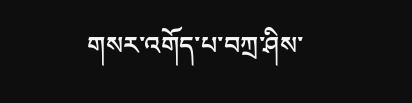གསར་འགོད་པ་བཀྲ་ཤིས་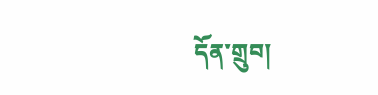དོན་གྲུབ།